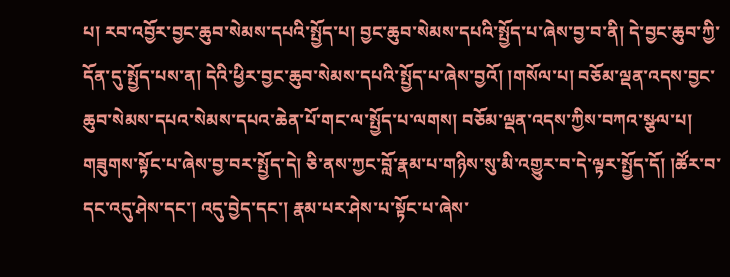པ། རབ་འབྱོར་བྱང་ཆུབ་སེམས་དཔའི་སྤྱོད་པ། བྱང་ཆུབ་སེམས་དཔའི་སྤྱོད་པ་ཞེས་བྱ་བ་ནི། དེ་བྱང་ཆུབ་ཀྱི་དོན་དུ་སྤྱོད་པས་ན། དེའི་ཕྱིར་བྱང་ཆུབ་སེམས་དཔའི་སྤྱོད་པ་ཞེས་བྱའོ། །གསོལ་པ། བཅོམ་ལྡན་འདས་བྱང་ཆུབ་སེམས་དཔའ་སེམས་དཔའ་ཆེན་པོ་གང་ལ་སྤྱོད་པ་ལགས། བཅོམ་ལྡན་འདས་ཀྱིས་བཀའ་སྩལ་པ། གཟུགས་སྟོང་པ་ཞེས་བྱ་བར་སྤྱོད་དེ། ཅི་ནས་ཀྱང་བློ་རྣམ་པ་གཉིས་སུ་མི་འགྱུར་བ་དེ་ལྟར་སྤྱོད་དོ། །ཚོར་བ་དང་འདུ་ཤེས་དང་། འདུ་བྱེད་དང་། རྣམ་པར་ཤེས་པ་སྟོང་པ་ཞེས་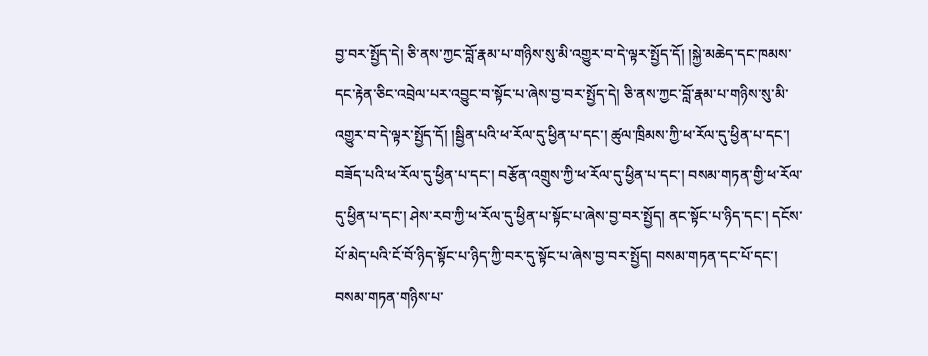བྱ་བར་སྤྱོད་དེ། ཅི་ནས་ཀྱང་བློ་རྣམ་པ་གཉིས་སུ་མི་འགྱུར་བ་དེ་ལྟར་སྤྱོད་དོ། །སྐྱེ་མཆེད་དང་ཁམས་དང་རྟེན་ཅིང་འབྲེལ་པར་འབྱུང་བ་སྟོང་པ་ཞེས་བྱ་བར་སྤྱོད་དེ། ཅི་ནས་ཀྱང་བློ་རྣམ་པ་གཉིས་སུ་མི་འགྱུར་བ་དེ་ལྟར་སྤྱོད་དོ། །སྦྱིན་པའི་ཕ་རོལ་དུ་ཕྱིན་པ་དང་། ཚུལ་ཁྲིམས་ཀྱི་ཕ་རོལ་དུ་ཕྱིན་པ་དང་། བཟོད་པའི་ཕ་རོལ་དུ་ཕྱིན་པ་དང་། བརྩོན་འགྲུས་ཀྱི་ཕ་རོལ་དུ་ཕྱིན་པ་དང་། བསམ་གཏན་གྱི་ཕ་རོལ་དུ་ཕྱིན་པ་དང་། ཤེས་རབ་ཀྱི་ཕ་རོལ་དུ་ཕྱིན་པ་སྟོང་པ་ཞེས་བྱ་བར་སྤྱོད། ནང་སྟོང་པ་ཉིད་དང་། དངོས་པོ་མེད་པའི་ངོ་བོ་ཉིད་སྟོང་པ་ཉིད་ཀྱི་བར་དུ་སྟོང་པ་ཞེས་བྱ་བར་སྤྱོད། བསམ་གཏན་དང་པོ་དང་། བསམ་གཏན་གཉིས་པ་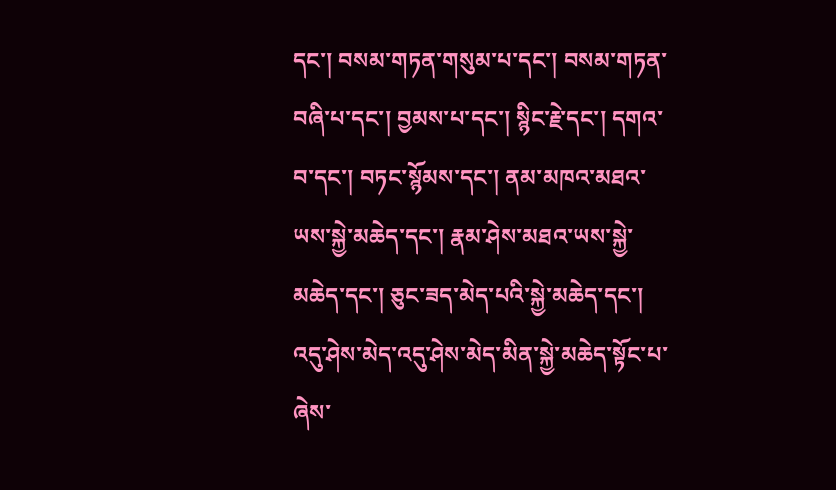དང་། བསམ་གཏན་གསུམ་པ་དང་། བསམ་གཏན་བཞི་པ་དང་། བྱམས་པ་དང་། སྙིང་རྗེ་དང་། དགའ་བ་དང་། བཏང་སྙོམས་དང་། ནམ་མཁའ་མཐའ་ཡས་སྐྱེ་མཆེད་དང་། རྣམ་ཤེས་མཐའ་ཡས་སྐྱེ་མཆེད་དང་། ཅུང་ཟད་མེད་པའི་སྐྱེ་མཆེད་དང་། འདུ་ཤེས་མེད་འདུ་ཤེས་མེད་མིན་སྐྱེ་མཆེད་སྟོང་པ་ཞེས་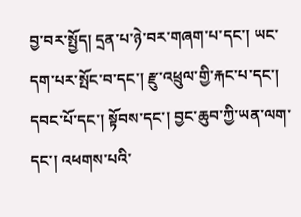བྱ་བར་སྤྱོད། དྲན་པ་ཉེ་བར་གཞག་པ་དང་། ཡང་དག་པར་སྤོང་བ་དང་། རྫུ་འཕྲུལ་གྱི་རྐང་པ་དང་། དབང་པོ་དང་། སྟོབས་དང་། བྱང་ཆུབ་ཀྱི་ཡན་ལག་དང་། འཕགས་པའི་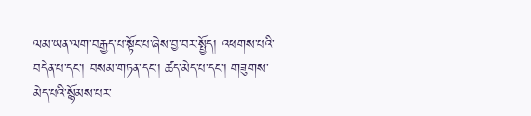ལམ་ཡན་ལག་བརྒྱད་པ་སྟོང་པ་ཞེས་བྱ་བར་སྤྱོད། འཕགས་པའི་བདེན་པ་དང་། བསམ་གཏན་དང་། ཚད་མེད་པ་དང་། གཟུགས་མེད་པའི་སྙོམས་པར་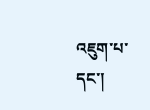འཇུག་པ་དང་།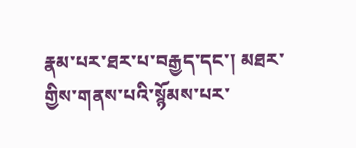རྣམ་པར་ཐར་པ་བརྒྱད་དང་། མཐར་གྱིས་གནས་པའི་སྙོམས་པར་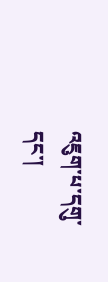འཇུག་པ་དགུ་དང་།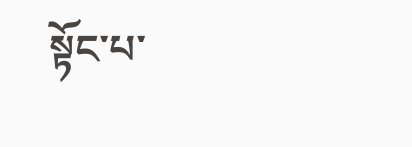སྟོང་པ་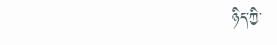ཉིད་ཀྱི་